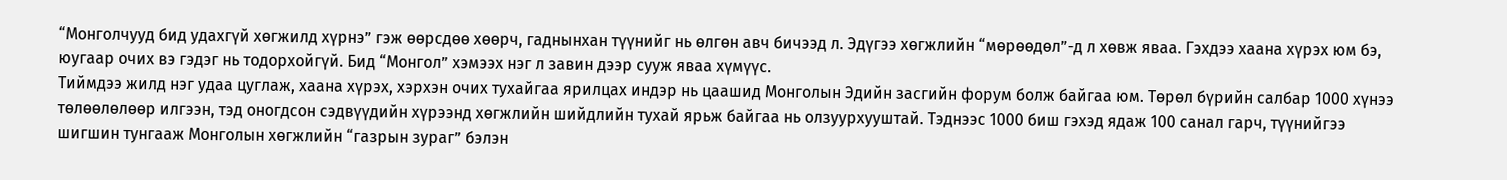“Монголчууд бид удахгүй хөгжилд хүрнэ” гэж өөрсдөө хөөрч, гаднынхан түүнийг нь өлгөн авч бичээд л. Эдүгээ хөгжлийн “мөрөөдөл”-д л хөвж яваа. Гэхдээ хаана хүрэх юм бэ, юугаар очих вэ гэдэг нь тодорхойгүй. Бид “Монгол” хэмээх нэг л завин дээр сууж яваа хүмүүс.
Тиймдээ жилд нэг удаа цуглаж, хаана хүрэх, хэрхэн очих тухайгаа ярилцах индэр нь цаашид Монголын Эдийн засгийн форум болж байгаа юм. Төрөл бүрийн салбар 1000 хүнээ төлөөлөлөөр илгээн, тэд оногдсон сэдвүүдийн хүрээнд хөгжлийн шийдлийн тухай ярьж байгаа нь олзуурхууштай. Тэднээс 1000 биш гэхэд ядаж 100 санал гарч, түүнийгээ шигшин тунгааж Монголын хөгжлийн “газрын зураг” бэлэн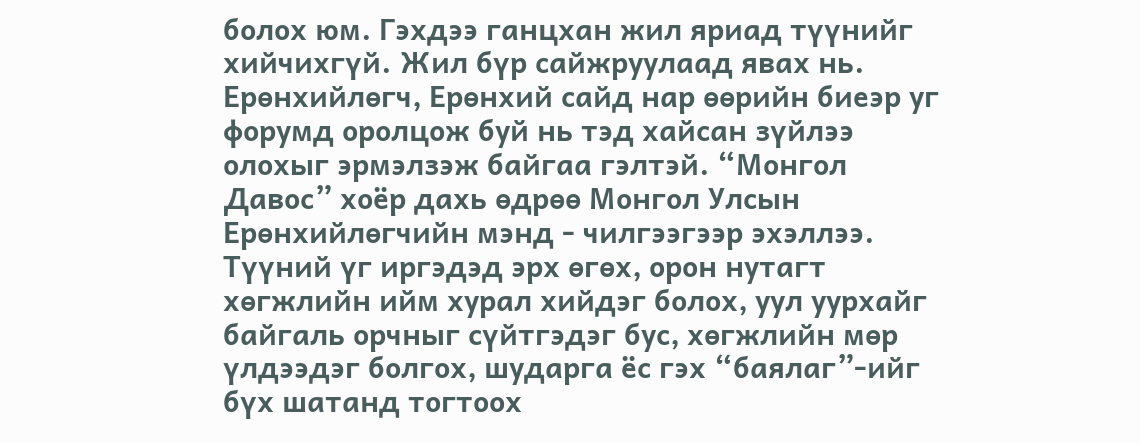болох юм. Гэхдээ ганцхан жил яриад түүнийг хийчихгүй. Жил бүр сайжруулаад явах нь.
Ерөнхийлөгч, Ерөнхий сайд нар өөрийн биеэр уг форумд оролцож буй нь тэд хайсан зүйлээ олохыг эрмэлзэж байгаа гэлтэй. “Монгол Давос” хоёр дахь өдрөө Монгол Улсын Ерөнхийлөгчийн мэнд - чилгээгээр эхэллээ. Түүний үг иргэдэд эрх өгөх, орон нутагт хөгжлийн ийм хурал хийдэг болох, уул уурхайг байгаль орчныг сүйтгэдэг бус, хөгжлийн мөр үлдээдэг болгох, шударга ёс гэх “баялаг”-ийг бүх шатанд тогтоох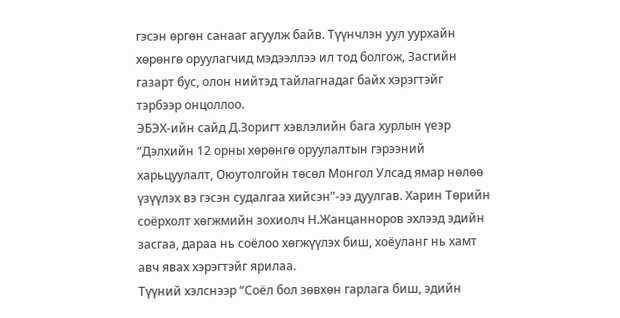гэсэн өргөн санааг агуулж байв. Түүнчлэн уул уурхайн хөрөнгө оруулагчид мэдээллээ ил тод болгож, Засгийн газарт бус, олон нийтэд тайлагнадаг байх хэрэгтэйг тэрбээр онцоллоо.
ЭБЭХ-ийн сайд Д.Зоригт хэвлэлийн бага хурлын үеэр “Дэлхийн 12 орны хөрөнгө оруулалтын гэрээний харьцуулалт, Оюутолгойн төсөл Монгол Улсад ямар нөлөө үзүүлэх вэ гэсэн судалгаа хийсэн”-ээ дуулгав. Харин Төрийн соёрхолт хөгжмийн зохиолч Н.Жанцанноров эхлээд эдийн засгаа, дараа нь соёлоо хөгжүүлэх биш, хоёуланг нь хамт авч явах хэрэгтэйг ярилаа.
Түүний хэлснээр “Соёл бол зөвхөн гарлага биш, эдийн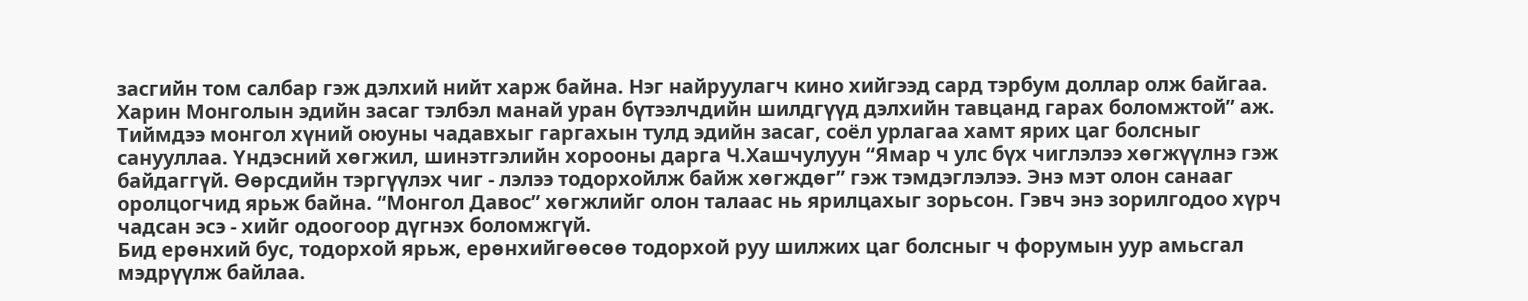засгийн том салбар гэж дэлхий нийт харж байна. Нэг найруулагч кино хийгээд сард тэрбум доллар олж байгаа. Харин Монголын эдийн засаг тэлбэл манай уран бүтээлчдийн шилдгүүд дэлхийн тавцанд гарах боломжтой” аж.
Тиймдээ монгол хүний оюуны чадавхыг гаргахын тулд эдийн засаг, соёл урлагаа хамт ярих цаг болсныг санууллаа. Үндэсний хөгжил, шинэтгэлийн хорооны дарга Ч.Хашчулуун “Ямар ч улс бүх чиглэлээ хөгжүүлнэ гэж байдаггүй. Өөрсдийн тэргүүлэх чиг - лэлээ тодорхойлж байж хөгждөг” гэж тэмдэглэлээ. Энэ мэт олон санааг оролцогчид ярьж байна. “Монгол Давос” хөгжлийг олон талаас нь ярилцахыг зорьсон. Гэвч энэ зорилгодоо хүрч чадсан эсэ - хийг одоогоор дүгнэх боломжгүй.
Бид ерөнхий бус, тодорхой ярьж, ерөнхийгөөсөө тодорхой руу шилжих цаг болсныг ч форумын уур амьсгал мэдрүүлж байлаа.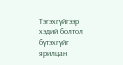Тэгэхгүйгээр хэдий болтол бүтэхгүйг ярилцан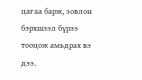цагаа барж, зовлон бэрхшээл бүрээ тооцож амьдрах вэ дээ.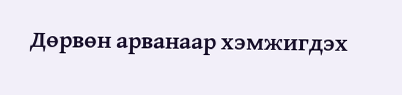Дөрвөн арванаар хэмжигдэх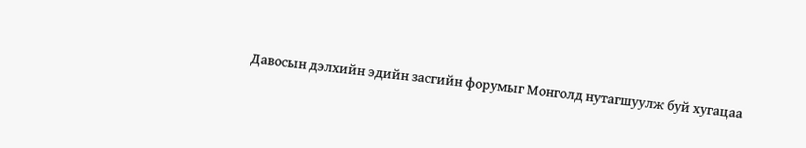Давосын дэлхийн эдийн засгийн форумыг Монголд нутагшуулж буй хугацаа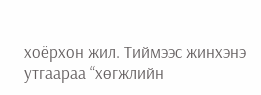хоёрхон жил. Тиймээс жинхэнэ утгаараа “хөгжлийн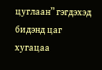цуглаан” гэгдэхэд бидэнд цаг хугацаа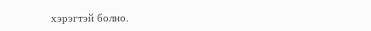хэрэгтэй болно.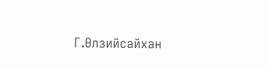Г.Өлзийсайхан